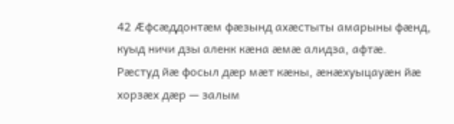42 Ӕфсӕддонтӕм фӕзынд ахӕстыты амарыны фӕнд, куыд ничи дзы аленк кӕна ӕмӕ алидза, афтӕ.
Рӕстуд йӕ фосыл дӕр мӕт кӕны, ӕнӕхуыцауӕн йӕ хорзӕх дӕр — залым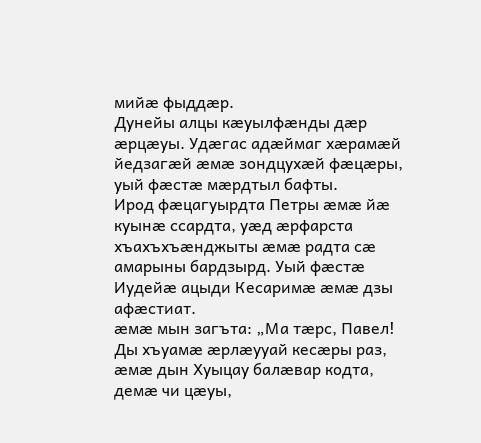мийӕ фыддӕр.
Дунейы алцы кӕуылфӕнды дӕр ӕрцӕуы. Удӕгас адӕймаг хӕрамӕй йедзагӕй ӕмӕ зондцухӕй фӕцӕры, уый фӕстӕ мӕрдтыл бафты.
Ирод фӕцагуырдта Петры ӕмӕ йӕ куынӕ ссардта, уӕд ӕрфарста хъахъхъӕнджыты ӕмӕ радта сӕ амарыны бардзырд. Уый фӕстӕ Иудейӕ ацыди Кесаримӕ ӕмӕ дзы афӕстиат.
ӕмӕ мын загъта: „Ма тӕрс, Павел! Ды хъуамӕ ӕрлӕууай кесӕры раз, ӕмӕ дын Хуыцау балӕвар кодта, демӕ чи цӕуы,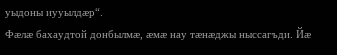уыдоны иууылдӕр“.
Фӕлӕ бахаудтой донбылмӕ, ӕмӕ нау тӕнӕджы ныссагъди. Йӕ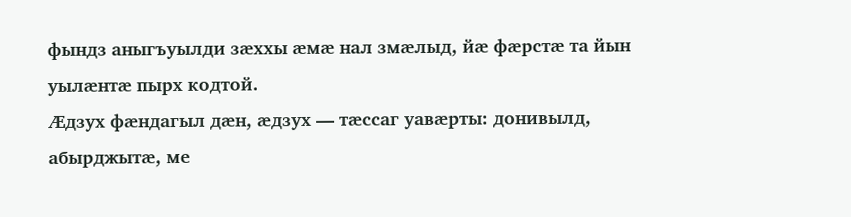фындз аныгъуылди зӕххы ӕмӕ нал змӕлыд, йӕ фӕрстӕ та йын уылӕнтӕ пырх кодтой.
Ӕдзух фӕндагыл дӕн, ӕдзух — тӕссаг уавӕрты: донивылд, абырджытӕ, ме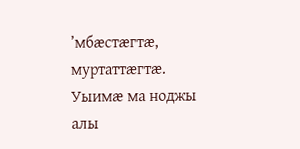’мбӕстӕгтӕ, муртаттӕгтӕ. Уыимӕ ма ноджы алы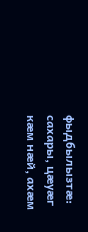фыдбылызтӕ: сахары, цӕуӕг кӕм нӕй, ахӕм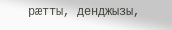рӕтты, денджызы,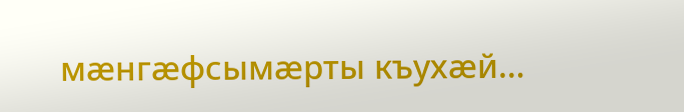мӕнгӕфсымӕрты къухӕй…